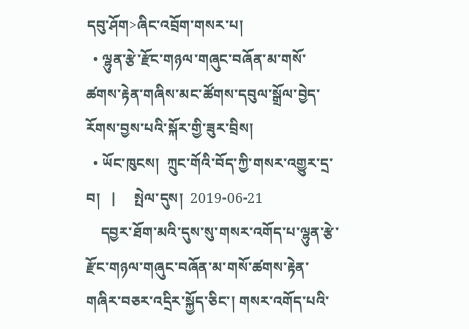དབུ་ཤོག>ཞིང་འབྲོག་གསར་པ།
  • ལྷུན་རྩེ་རྫོང་གཉལ་གཞུང་བཞོན་མ་གསོ་ཚགས་རྟེན་གཞིས་མང་ཚོགས་དབུལ་སྒྲོལ་བྱེད་རོགས་བྱས་པའི་སྐོར་གྱི་ཟུར་བྲིས།
  • ཡོང་ཁུངས།  ཀྲུང་གོའི་བོད་ཀྱི་གསར་འགྱུར་དྲ་བ།   |     སྤེལ་དུས།  2019-06-21
    དབྱར་ཐོག་མའི་དུས་སུ་གསར་འགོད་པ་ལྷུན་རྩེ་རྫོང་གཉལ་གཞུང་བཞོན་མ་གསོ་ཚགས་རྟེན་གཞིར་བཅར་འདྲིར་སྐྱོད་ཅིང་། གསར་འགོད་པའི་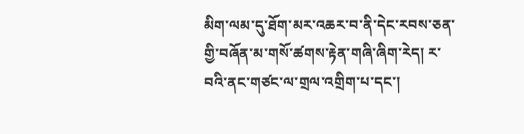མིག་ལམ་དུ་ཐོག་མར་འཆར་བ་ནི་དེང་རབས་ཅན་གྱི་བཞོན་མ་གསོ་ཚགས་རྟེན་གཞི་ཞིག་རེད། ར་བའི་ནང་གཙང་ལ་གྲལ་འགྲིག་པ་དང་།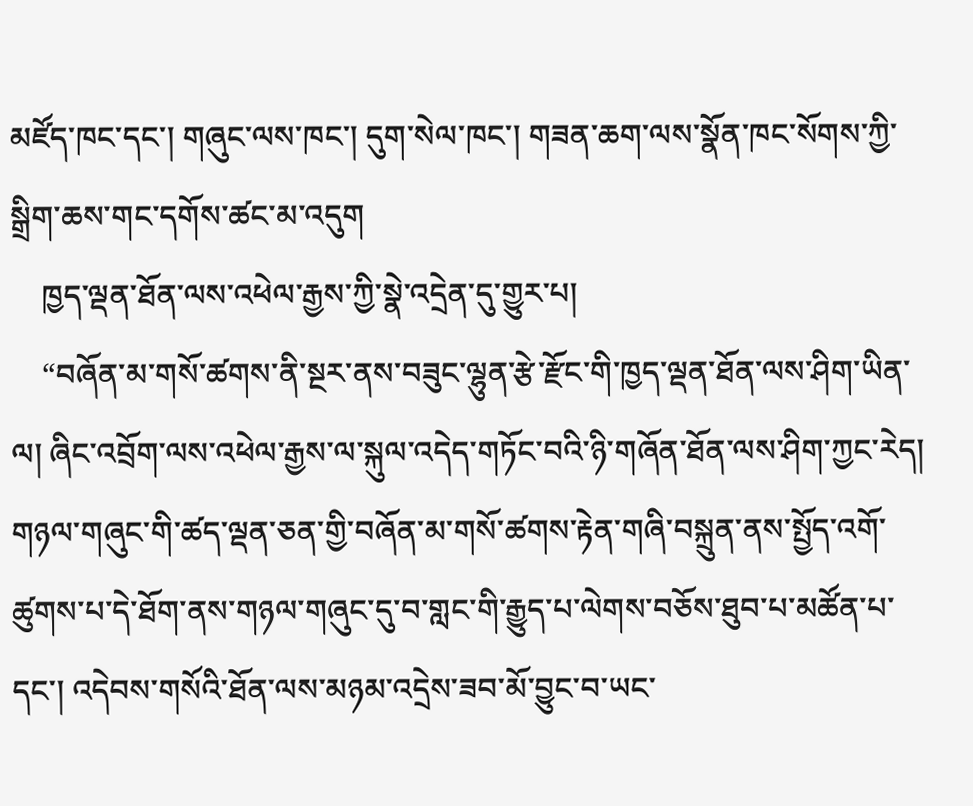མཛོད་ཁང་དང་། གཞུང་ལས་ཁང་། དུག་སེལ་ཁང་། གཟན་ཆག་ལས་སྣོན་ཁང་སོགས་ཀྱི་སྒྲིག་ཆས་གང་དགོས་ཚང་མ་འདུག
    ཁྱད་ལྡན་ཐོན་ལས་འཕེལ་རྒྱས་ཀྱི་སྣེ་འདྲེན་དུ་གྱུར་པ།
    “བཞོན་མ་གསོ་ཚགས་ནི་སྔར་ནས་བཟུང་ལྷུན་རྩེ་རྫོང་གི་ཁྱད་ལྡན་ཐོན་ལས་ཤིག་ཡིན་ལ། ཞིང་འབྲོག་ལས་འཕེལ་རྒྱས་ལ་སྐུལ་འདེད་གཏོང་བའི་ཉི་གཞོན་ཐོན་ལས་ཤིག་ཀྱང་རེད། གཉལ་གཞུང་གི་ཚད་ལྡན་ཅན་གྱི་བཞོན་མ་གསོ་ཚགས་རྟེན་གཞི་བསྐྲུན་ནས་སྤྱོད་འགོ་ཚུགས་པ་དེ་ཐོག་ནས་གཉལ་གཞུང་དུ་བ་གླང་གི་རྒྱུད་པ་ལེགས་བཅོས་ཐུབ་པ་མཚོན་པ་དང་། འདེབས་གསོའི་ཐོན་ལས་མཉམ་འདྲེས་ཟབ་མོ་བྱུང་བ་ཡང་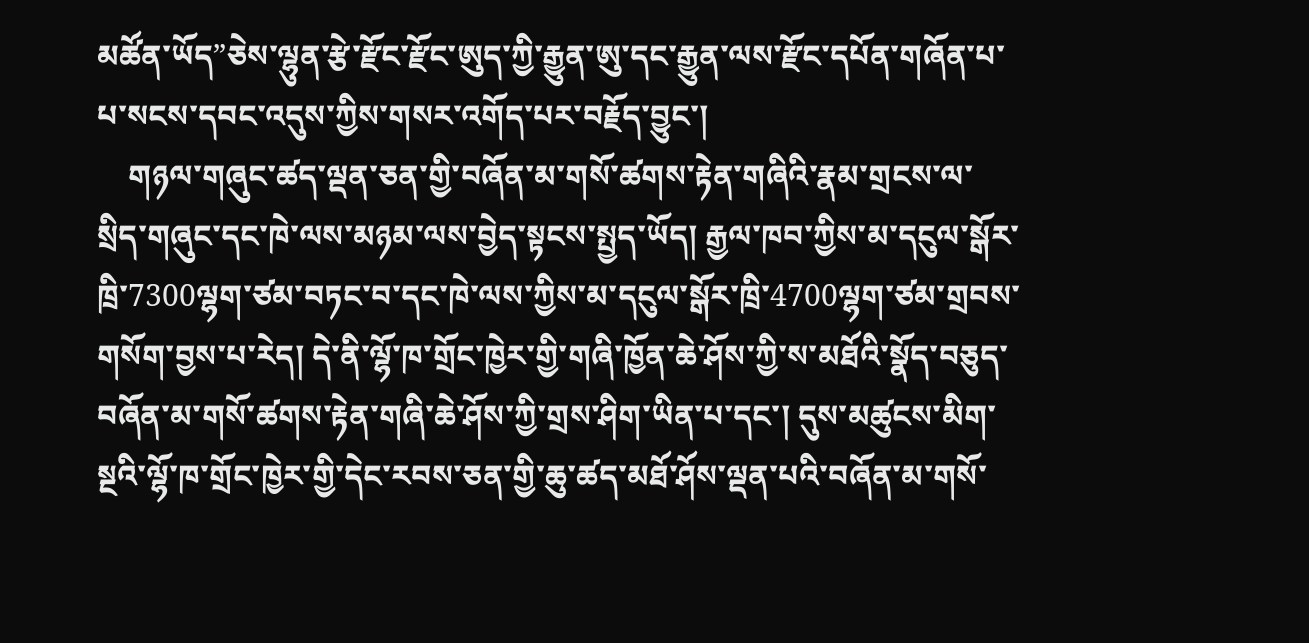མཚོན་ཡོད”ཅེས་ལྷུན་རྩེ་རྫོང་རྫོང་ཨུད་ཀྱི་རྒྱུན་ཨུ་དང་རྒྱུན་ལས་རྫོང་དཔོན་གཞོན་པ་པ་སངས་དབང་འདུས་ཀྱིས་གསར་འགོད་པར་བརྗོད་བྱུང་།
    གཉལ་གཞུང་ཚད་ལྡན་ཅན་གྱི་བཞོན་མ་གསོ་ཚགས་རྟེན་གཞིའི་རྣམ་གྲངས་ལ་སྲིད་གཞུང་དང་ཁེ་ལས་མཉམ་ལས་བྱེད་སྟངས་སྤྱད་ཡོད། རྒྱལ་ཁབ་ཀྱིས་མ་དངུལ་སྒོར་ཁྲི་7300ལྷག་ཙམ་བཏང་བ་དང་ཁེ་ལས་ཀྱིས་མ་དངུལ་སྒོར་ཁྲི་4700ལྷག་ཙམ་གྲབས་གསོག་བྱས་པ་རེད། དེ་ནི་ལྷོ་ཁ་གྲོང་ཁྱེར་གྱི་གཞི་ཁྱོན་ཆེ་ཤོས་ཀྱི་ས་མཐོའི་སྣོད་བཅུད་བཞོན་མ་གསོ་ཚགས་རྟེན་གཞི་ཆེ་ཤོས་ཀྱི་གྲས་ཤིག་ཡིན་པ་དང་། དུས་མཚུངས་མིག་སྔའི་ལྷོ་ཁ་གྲོང་ཁྱེར་གྱི་དེང་རབས་ཅན་གྱི་ཆུ་ཚད་མཐོ་ཤོས་ལྡན་པའི་བཞོན་མ་གསོ་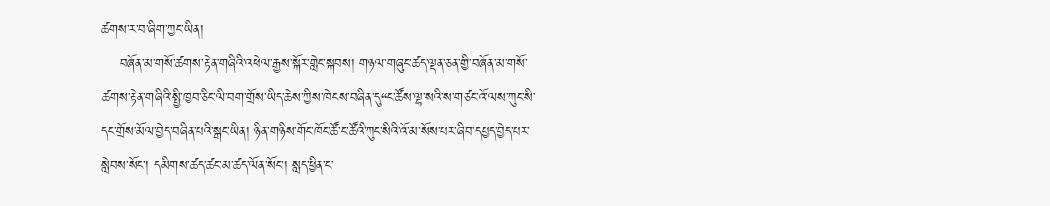ཚགས་ར་བ་ཞིག་ཀྱང་ཡིན།
    བཞོན་མ་གསོ་ཚགས་རྟེན་གཞིའི་འཕེལ་རྒྱས་སྐོར་གླེང་སྐབས། གཉལ་གཞུང་ཚད་ལྡན་ཅན་གྱི་བཞོན་མ་གསོ་ཚགས་རྟེན་གཞིའི་སྤྱི་ཁྱབ་ཅིང་ལི་བག་གྲོས་ཡིད་ཆེས་ཀྱིས་ཁེངས་བཞིན་དུ“ང་ཚོས་ལྷ་སའི་ས་གཙང་འོ་ལས་ཀུང་སི་དང་གྲོས་མོལ་བྱེད་བཞིན་པའི་སྒང་ཡིན། ཉིན་གཉིས་གོང་ཁོང་ཚོ་ང་ཚོའི་ཀུང་སིའི་འོ་མ་སོས་པར་ཞིབ་དཔྱད་བྱེད་པར་སླེབས་སོང་། དམིགས་ཚད་ཚང་མ་ཚད་ལོན་སོང་། སླད་ཕྱིན་ང་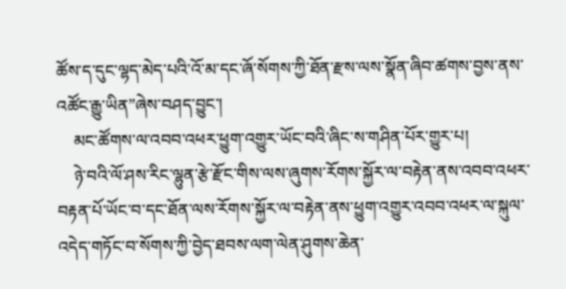ཚོས་ད་དུང་ལྷད་མེད་པའི་འོ་མ་དང་ཞོ་སོགས་ཀྱི་ཐོན་རྫས་ལས་སྣོན་ཞིབ་ཚགས་བྱས་ནས་འཚོང་རྒྱུ་ཡིན”ཞེས་བཤད་བྱུང་།
    མང་ཚོགས་ལ་འབབ་འཕར་ཕྱུག་འགྱུར་ཡོང་བའི་ཞིང་ས་གཤིན་པོར་གྱུར་པ།
    ཉེ་བའི་ལོ་ཤས་རིང་ལྷུན་རྩེ་རྫོང་གིས་ལས་ཞུགས་རོགས་སྐྱོར་ལ་བརྟེན་ནས་འབབ་འཕར་བརྟན་པོ་ཡོང་བ་དང་ཐོན་ལས་རོགས་སྐྱོར་ལ་བརྟེན་ནས་ཕྱུག་འགྱུར་འབབ་འཕར་ལ་སྐུལ་འདེད་གཏོང་བ་སོགས་ཀྱི་བྱེད་ཐབས་ལག་ལེན་ཤུགས་ཆེན་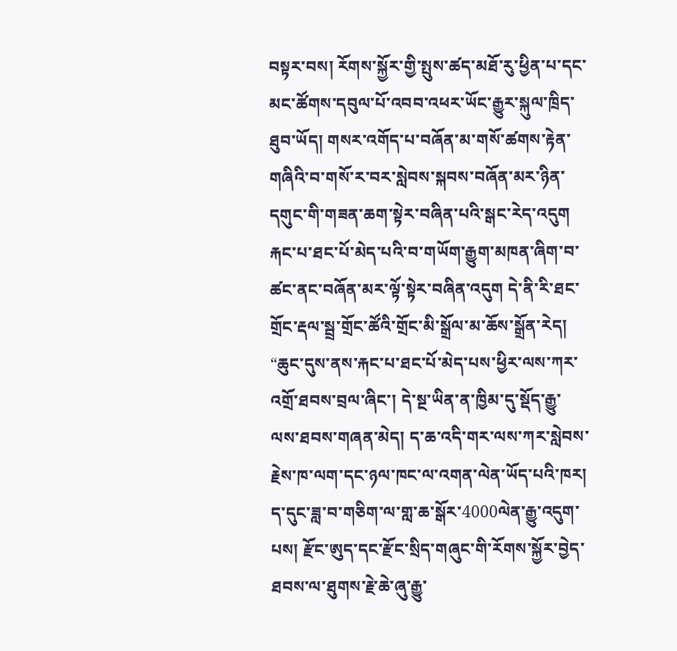བསྟར་བས། རོགས་སྐྱོར་གྱི་སྤུས་ཚད་མཐོ་རུ་ཕྱིན་པ་དང་མང་ཚོགས་དབུལ་པོ་འབབ་འཕར་ཡོང་རྒྱུར་སྐུལ་ཁྲིད་ཐུབ་ཡོད། གསར་འགོད་པ་བཞོན་མ་གསོ་ཚགས་རྟེན་གཞིའི་བ་གསོ་ར་བར་སླེབས་སྐབས་བཞོན་མར་ཉིན་དགུང་གི་གཟན་ཆག་སྟེར་བཞིན་པའི་སྒང་རེད་འདུག རྐང་པ་ཐང་པོ་མེད་པའི་བ་གཡོག་རྒྱུག་མཁན་ཞིག་བ་ཚང་ནང་བཞོན་མར་ལྟོ་སྟེར་བཞིན་འདུག དེ་ནི་རི་ཐང་གྲོང་རྡལ་སྦྲ་གྲོང་ཚོའི་གྲོང་མི་སྒྲོལ་མ་ཆོས་སྒྲོན་རེད། “ཆུང་དུས་ནས་རྐང་པ་ཐང་པོ་མེད་པས་ཕྱིར་ལས་ཀར་འགྲོ་ཐབས་བྲལ་ཞིང་། དེ་སྔ་ཡིན་ན་ཁྱིམ་དུ་སྡོད་རྒྱུ་ལས་ཐབས་གཞན་མེད། ད་ཆ་འདི་གར་ལས་ཀར་སླེབས་རྗེས་ཁ་ལག་དང་ཉལ་ཁང་ལ་འགན་ལེན་ཡོད་པའི་ཁར། ད་དུང་ཟླ་བ་གཅིག་ལ་གླ་ཆ་སྒོར་4000ལེན་རྒྱུ་འདུག་པས། རྫོང་ཨུད་དང་རྫོང་སྲིད་གཞུང་གི་རོགས་སྐྱོར་བྱེད་ཐབས་ལ་ཐུགས་རྗེ་ཆེ་ཞུ་རྒྱུ་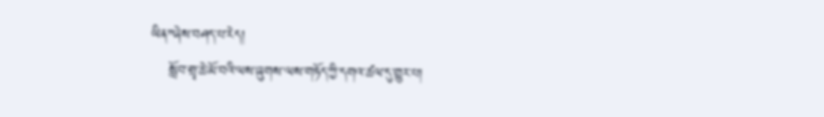ཡིན”ཞེས་བཤད་པ་རེད།
    སློབ་གྲྭ་ཆེ་མོ་བའི་ལས་ཞུགས་ལས་གཏོད་ཀྱི་དགའ་ཚལ་དུ་གྱུར་པ།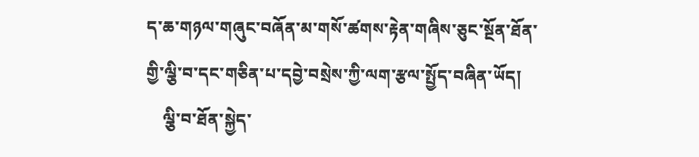ད་ཆ་གཉལ་གཞུང་བཞོན་མ་གསོ་ཚགས་རྟེན་གཞིས་ཅུང་སྔོན་ཐོན་གྱི་ལྕི་བ་དང་གཅིན་པ་དབྱེ་བསྲེས་ཀྱི་ལག་རྩལ་སྤྱོད་བཞིན་ཡོད།
    ལྕི་བ་ཐོན་སྐྱེད་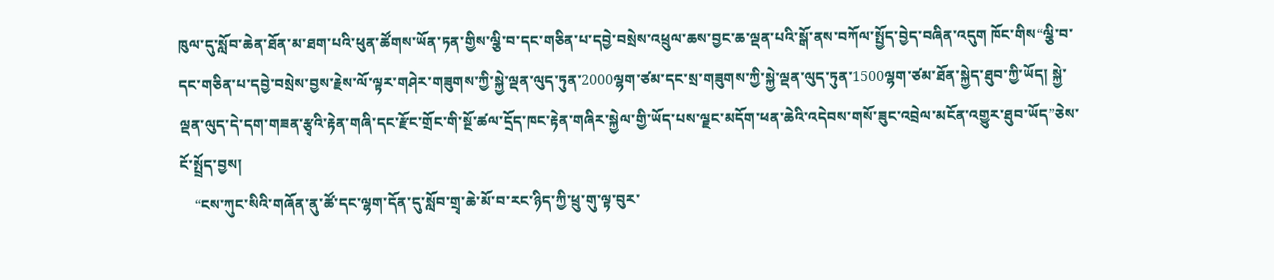ཁུལ་དུ་སློབ་ཆེན་ཐོན་མ་ཐག་པའི་ཕུན་ཚོགས་ཡོན་ཏན་གྱིས་ལྕི་བ་དང་གཅིན་པ་དབྱེ་བསྲེས་འཕྲུལ་ཆས་བྱང་ཆ་ལྡན་པའི་སྒོ་ནས་བཀོལ་སྤྱོད་བྱེད་བཞིན་འདུག ཁོང་གིས“ལྕི་བ་དང་གཅིན་པ་དབྱེ་བསྲེས་བྱས་རྗེས་ལོ་ལྟར་གཤེར་གཟུགས་ཀྱི་སྐྱེ་ལྡན་ལུད་ཏུན་2000ལྷག་ཙམ་དང་སྲ་གཟུགས་ཀྱི་སྐྱེ་ལྡན་ལུད་ཏུན་1500ལྷག་ཙམ་ཐོན་སྐྱེད་ཐུབ་ཀྱི་ཡོད། སྐྱེ་ལྡན་ལུད་དེ་དག་གཟན་རྩྭའི་རྟེན་གཞི་དང་རྫོང་གྲོང་གི་སྔོ་ཚལ་དྲོད་ཁང་རྟེན་གཞིར་སྐྱེལ་གྱི་ཡོད་པས་ལྗང་མདོག་ཕན་ཆེའི་འདེབས་གསོ་ཟུང་འབྲེལ་མངོན་འགྱུར་ཐུབ་ཡོད”ཅེས་ངོ་སྤྲོད་བྱས།
    “ངས་ཀུང་སིའི་གཞོན་ནུ་ཚོ་དང་ལྷག་དོན་དུ་སློབ་གྲྭ་ཆེ་མོ་བ་རང་ཉིད་ཀྱི་ཕྲུ་གུ་ལྟ་བུར་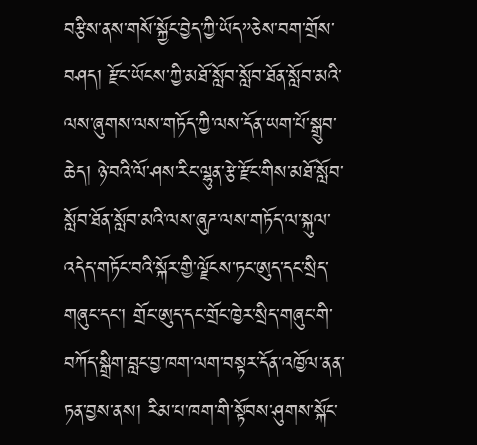བརྩིས་ནས་གསོ་སྐྱོང་བྱེད་ཀྱི་ཡོད”ཅེས་བག་གྲོས་བཤད། རྫོང་ཡོངས་ཀྱི་མཐོ་སློབ་སློབ་ཐོན་སློབ་མའི་ལས་ཞུགས་ལས་གཏོད་ཀྱི་ལས་དོན་ཡག་པོ་སྒྲུབ་ཆེད། ཉེ་བའི་ལོ་ཤས་རིང་ལྷུན་རྩེ་རྫོང་གིས་མཐོ་སློབ་སློབ་ཐོན་སློབ་མའི་ལས་ཞུཌ་ལས་གཏོད་ལ་སྐུལ་འདེད་གཏོང་བའི་སྐོར་གྱི་ལྗོངས་ཏང་ཨུད་དང་སྲིད་གཞུང་དང་། གྲོང་ཨུད་དང་གྲོང་ཁྱེར་སྲིད་གཞུང་གི་བཀོད་སྒྲིག་བླང་བྱ་ཁག་ལག་བསྟར་དོན་འཁྱོལ་ནན་ཏན་བྱས་ནས། རིམ་པ་ཁག་གི་སྟོབས་ཤུགས་སྐོང་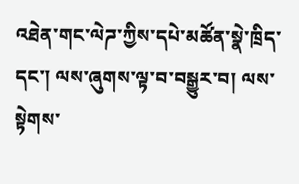འཐེན་གང་ལེཌ་ཀྱིས་དཔེ་མཚོན་སྣེ་ཁྲིད་དང་། ལས་ཞུགས་ལྟ་བ་བསྒྱུར་བ། ལས་སྟེགས་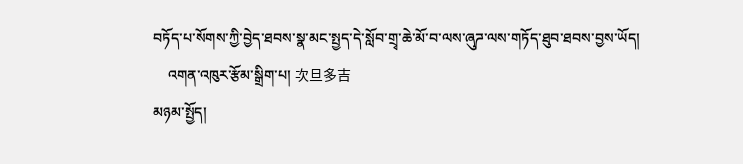བཏོད་པ་སོགས་ཀྱི་བྱེད་ཐབས་སྣ་མང་སྤྱད་དེ་སློབ་གྲྭ་ཆེ་མོ་བ་ལས་ཞུཌ་ལས་གཏོད་ཐུབ་ཐབས་བྱས་ཡོད།
    འགན་འཁུར་རྩོམ་སྒྲིག་པ། 次旦多吉
མཉམ་སྤྱོད།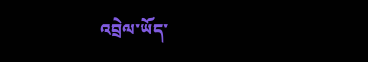འབྲེལ་ཡོད་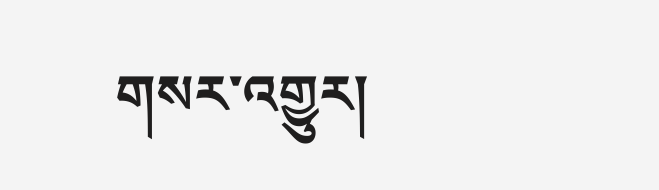གསར་འགྱུར།